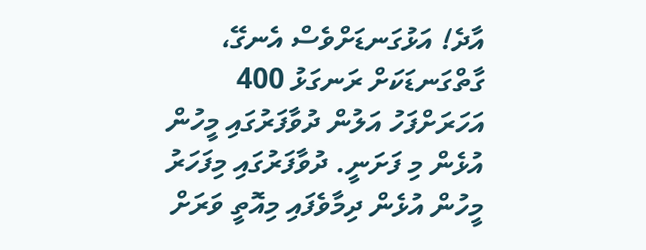އާދެ! އަޅުގަނޑަށްވެސް އެނގޭ، ގާތްގަނޑަކަށް ރަނގަޅު 400 އަހަރަށްފަހު އަލުން ދުވާފަރުގައި މީހުން އުޅެން މި ފަށަނީ. ދުވާފަރުގައި މިފަހަރު މީހުން އުޅެން ދިމާވެފައި މިއޮތީ ވަރަށް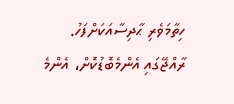ހިތާމަވެރި ޙާދިސާއަކަށްފަހު. ރާއްޖޭގައި އެންމެބޮޑުކޮށް، އެންމެ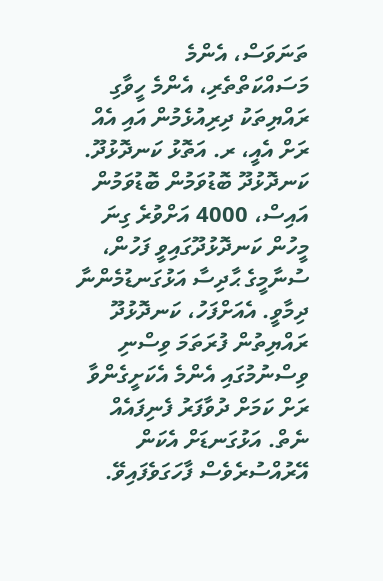ތަނަވަސް، އެންމެ މަސައްކަތްތެރި، އެންމެ ހީވާގި ރައްޔިތަކު ދިރިއުޅެމުން އައި އެއް ރަށް އެއީ، ރ. އަތޮޅު ކަނދޮޅުދޫ. ކަނދޮޅުދޫ ބޮޑުވަމުން ބޮޑުވަމުން އައިސް، 4000 އަށްވުރެ ގިނަ މީހުން ކަނދޮޅުދޫގައިވީ ފަހުން، ސުނާމީގެ ޙާދިސާ އަޅުގަނޑުމެންނާ ދިމާވީ. އެއަށްފަހު، ކަނދޮޅުދޫ ރައްޔިތުން ފުރަތަމަ ވިސްނި ވިސްނުމުގައި އެންމެ އެކަށީގެންވާ ރަށް ކަމަށް ދުވާފަރު ފެނިފައެއް ނެތް. އަޅުގަނޑަށް އެކަން އޭރުއްސުރެވެސް ފާހަގަވެފައިވޭ.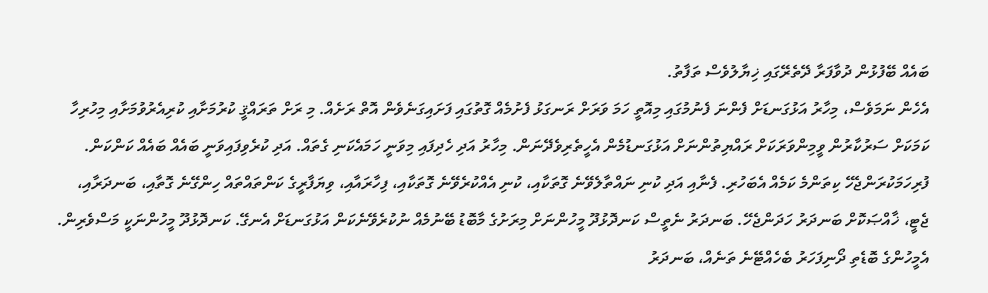ބައެއް ބޭފުޅުން ދުވާފަރާ ދޭތެރޭގައި ޚިޔާލުވެސް ތަފާތު.
އެހެން ނަމަވެސް، މިހާރު އަޅުގަނޑަށް ފެންނަ ފެނުމުގައި މިއޮތީ ހަމަ ވަރަށް ރަނގަޅު ފެށުމެއް ގޮތުގައި ފަށައިގަނެވެން އޮތް ރަށެއް. މި ރަށް ތަރައްޤީ ކުރުމަށާއި ކުރިއެރުވުމަށާއި މިހުރިހާ ކަމަކަށް ސަރުކާރުން ވީމިންވަރަކަށް ރައްޔިތުންނަށް އަޅުގަނޑުމެން އެހީތެރިވެދޭނަން. މިހާރު އަދި ހެދިފައި މިވަނީ ހަމައެކަނި ގެތައް. އަދި ކުރެވިފައިވަނީ ބައެއް ބައެއް ކަންކަން. ފުރިހަމަކުރަންޖެހޭ ކިތަންމެ ކަމެއް އެބަހުރި. ފެނާއި އަދި ކުނި ނައްތާލެވޭނެ ގޮތަކާއި، ކުނި އެއްކުރެވޭނެ ގޮތަކާއި، ފިހާރައާއި، ވިޔަފާރީގެ ކަންތައްތައް ހިންގޭނެ ގޮތާއި، ބަނދަރާއި، ޖެޓީ، ޚާއްޞަކޮށް ބަނދަރު ހަދަންޖެހޭ. ބަނދަރު ނެތީސް ކަނދޮޅުދޫ މީހުންނަށް މިރަށުގެ މާބޮޑު ބޭނުމެއް ނުކުރެވޭނެކަން އަޅުގަނޑަށް އެނގޭ. ކަނދޮޅުދޫ މީހުންނަކީ މަސްވެރިން. އެމީހުންގެ ބޮޑެތި ދޯނިފަހަރު ބެހެއްޓޭނެ ތަނެއް، ބަނދަރު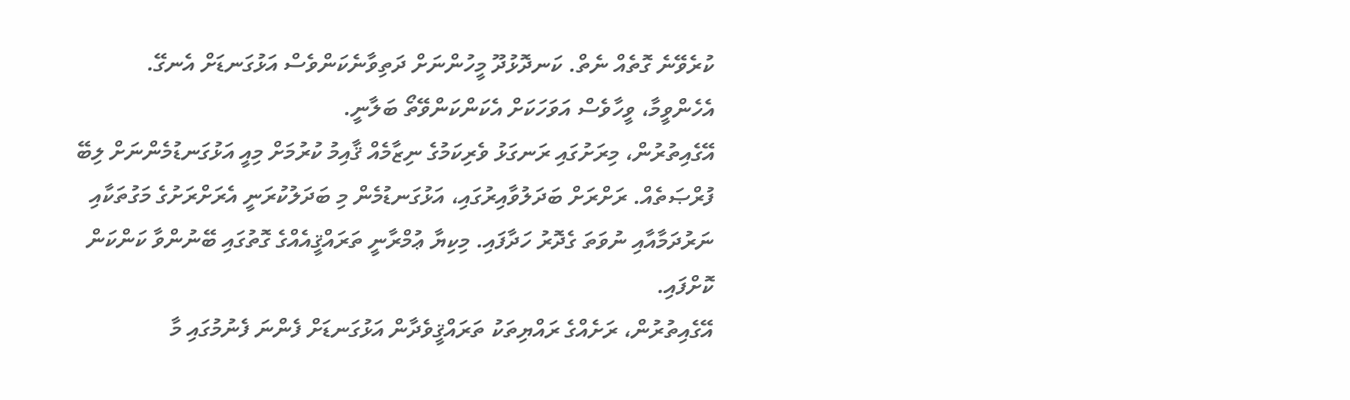ކުރެވޭނެ ގޮތެއް ނެތް. ކަނދޮޅުދޫ މީހުންނަށް ދަތިވާނެކަންވެސް އަޅުގަނޑަށް އެނގޭ. އެހެންވީމާ، ވީހާވެސް އަވަހަކަށް އެކަންކަންވޭތޯ ބަލާނީ.
އޭގެއިތުރުން، މިރަށުގައި ރަނގަޅު ވެރިކަމުގެ ނިޒާމެއް ޤާއިމު ކުރުމަށް މިއީ އަޅުގަނޑުމެންނަށް ލިބޭ ފުރްޞަތެއް. ރަށްރަށް ބަދަލުވާއިރުގައި، އަޅުގަނޑުމެން މި ބަދަލުކުރަނީ އެރަށްރަށުގެ މަގުތަކާއި ނަރުދަމާއާއި ނުވަތަ ގެދޮރު ހަދާފައި. މިކިޔާ ޢުމްރާނީ ތަރައްޤީއެއްގެ ގޮތުގައި ބޭނުންވާ ކަންކަން ކޮށްފައި.
އޭގެއިތުރުން، ރަށެއްގެ ރައްޔިތަކު ތަރައްޤީވެދާން އަޅުގަނޑަށް ފެންނަ ފެނުމުގައި މާ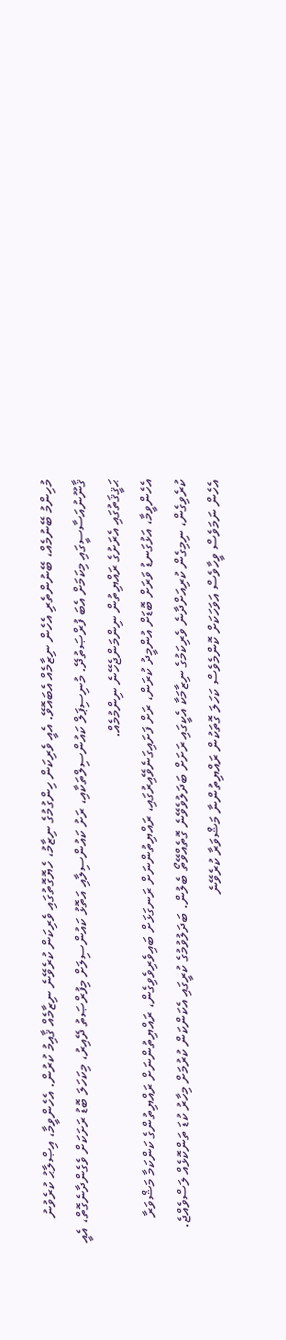މުހިންމު ބޭނުމެއް، ބޭނުންތެރި އެހެން ނިޒާމެއް އެބައޮވޭ. އެއީ ވެރިކަން ހިންގުމުގެ ނިޒާމު، ހެޔޮގޮތުގައި ވެރިކަން ކުރެވޭނެ ނިޒާމެއް ޤާއިމު ކުރުން. އެހެންވީމާ، އިޞްލާޙު ކުރެވުނު ޤާނޫނުއަސާސީގައި މިކަމަށް އެބަ ފުރްޞަތުދޭ. މުނިސިޕަލް ކައުންސިލްތަކާއި، ރަށު ކައުންސިލާއި އަތޮޅު ކައުންސިލަށް މިފުރްޞަތު ދޭއިރު، މިކަހަލަ ބޮޑު ރަށަކަށް ވެގެންދާނެގޮތް، އެއީ ޙަޤީޤަތުގައި އެރަށުގެ ރައްޔިތުން ނިންމަންޖެހޭނެ ނިންމުމެއް.
އެހެންވީމާ، އަޅުގަނޑު ވަރަށް ބޮޑަށް އުންމީދު ކުރަން، ރަށް ފަށައިގަނެވޭއިރުގައި، ރައްޔިތުންނަށް ރަނގަޅަށް ބައިވެރިވެވިގެން، ރައްޔިތުންނަށް ރައްޔިތުންގެ ކަންކަމާ މަޝްވަރާ ކުރެވިގެން، ނިމިގެން ކުރިއަށްދާނެ ވެރިކަމުގެ ނިޒާމަކާ އެކީގައި ރަށަށް ބަދަލުވެވޭނެ ގޮތެއްވޭތޯ ބެލުން. ބަދަލުވުމުގެ ކުރީގައި އެކަންކަން ކުރުމަށް މިހާރު ކުޑަ ތަންކޮޅެއް ލަސްވެއްޖެ. އެހެން ނަމަވެސް ވީހާވެސް އަވަހަކަށް ކޮންމެވެސް ކަހަލަ ގޮތަކުން ރައްޔިތުންނާ މަޝްވަރާ ކުރެވޭނެ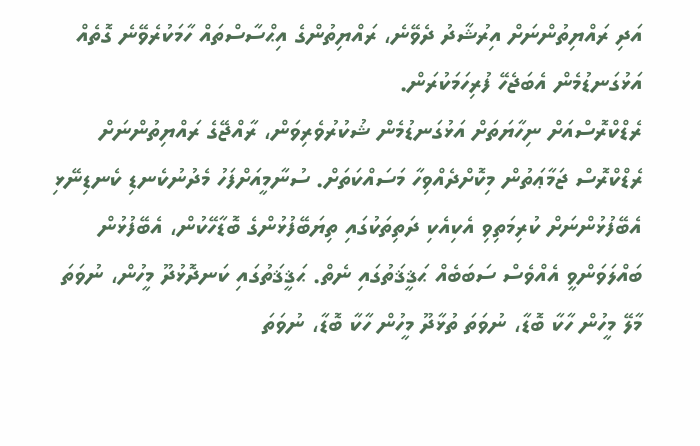އަދި ރައްޔިތުންނަށް އިރުޝާދު ދެވޭނެ، ރައްޔިތުންގެ އިޙްސާސްތައް ހާމަކުރެވޭނެ ގޮތެއް އަޅުގަނޑުމެން އެބަޖެހޭ ފުރިހަމަކުރަން.
ރެޑްކްރޮސްއަށް ނިހާޔަތަށް އަޅުގަނޑުމެން ޝުކުރުވެރިވަން، ރާއްޖޭގެ ރައްޔިތުންނަށް ރެޑްކްރޮސް ޖަމާޢަތުން މިކޮށްދެއްވިހާ މަސައްކަތަށް. ސުނާމީއަށްފަހު މެދުނުކެނޑި ކެނޑިނޭޅި އެބޭފުޅުންނަށް ކުރިމަތިވި އެކިއެކި ދަތިތަކުގައި ތިޔަބޭފުޅުންގެ ބޮޑާހޭކުން، އެބޭފުޅުން ބައްލަވަންވީ އެއްވެސް ސަބަބެއް ޙަޤީޤަތުގައި ނެތް. ޙަޤީޤަތުގައި ކަނދޮޅުދޫ މީހުން، ނުވަތަ މާލޭ މީހުން ހާކާ ބޮޑާ، ނުވަތަ ތުޅާދޫ މީހުން ހާކާ ބޮޑާ، ނުވަތަ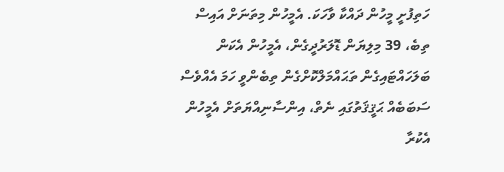ހަތިފުށީ މީހުން ދައްކާ ވާހަކަ. އެމީހުން މިތަނަށް އައިސް ތިބެ، 39 މިލިޔަން ޑޮލަރުދީގެން، އެމީހުން އެކަން ބަލަހައްޓައިގެން ތަޙައްމަލްކޮށްގެން ތިބެންވީ ހަމަ އެއްވެސް ސަބަބެއް ޙަޤީޤަތުގައި ނެތް، އިންސާނިއްޔަތަށް އެމީހުން އެކުރާ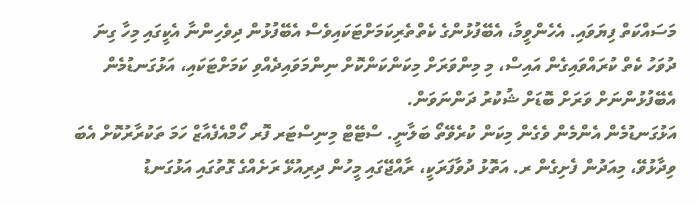މަސައްކަތް ފިޔަވައި. އެހެންވީމާ، އެބޭފުޅުންގެ ކެތްތެރިކަމަށްޓަކައިވެސް އެބޭފުޅުން ދިވެހިންނާ އެކީގައި މިހާ ގިނަ ދުވަހު ކެތް ކުރައްވައިގެން އައިސް، މި މިންވަރަށް މިކަންކަންކޮށް ނިންމަވައިދެއްވި ކަމަށްޓަކައި، އަޅުގަނޑުމެން އެބޭފުޅުންނަށް ވަރަށް ބޮޑަށް ޝުކުރު ދަންނަވަން.
އަޅުގަނޑުމެން އެންމެން ވެގެން މިކަން ކުރެވޭތޯ ބަލާނީ. ސްޓޭޓް މިނިސްޓަރ ފޮރ ހޯމްއެފެއާޒް ހަމަ ތަކުރާރުކޮށް އެބަ ވިދާޅުވޭ، މިއަދުން ފެށިގެން ރ. އަތޮޅު ދުވާފަރަކީ، ރާއްޖޭގައި މީހުން ދިރިއުޅޭ ރަށެއްގެ ގޮތުގައި އަޅުގަނޑު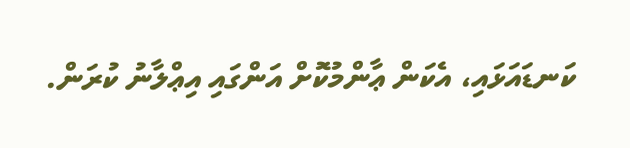ކަނޑައަޅައި، އެކަން ޢާންމުކޮށް އަންގައި އިޢްލާނު ކުރަން.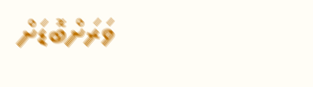ވަރަށްބޮޑަށް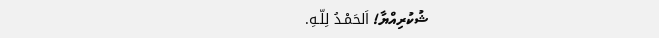ޝުކުރިއްޔާ! اَلحَمْـدُ لِلّـهِ.